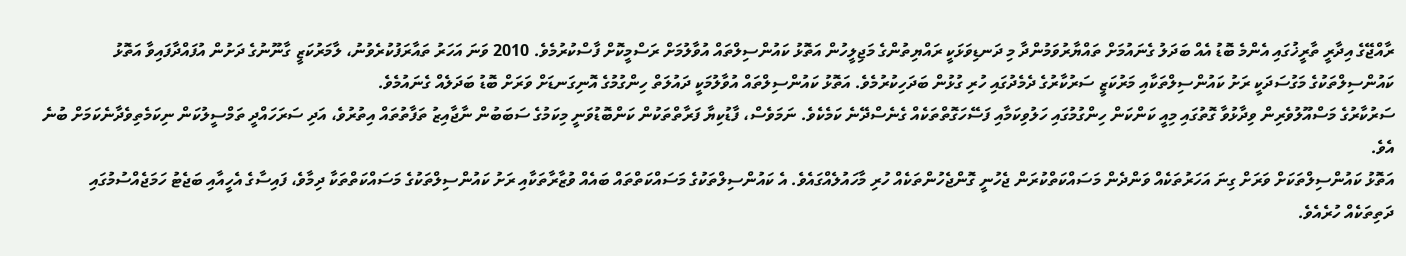ރާއްޖޭގެ އިދާރީ ތާރީޚުގައި އެންމެ ބޮޑު އެއް ބަދަލު ގެނައުމަށް ތައްޔާރުވަމުންދާ މި ދަނޑިވަޅަކީ ރައްޔިތުންގެ މަޖިލީހުން އަތޮޅު ކައުންސިލްތައް އުވާލުމަށް ރަސްމީކޮށް ފާސްކުރުމެވެ. 2010 ވަނަ އަހަރު ތައާރަފުކުރެވުނު، ލާމަރުކަޒީ ގާނޫނުގެ ދަށުން އުފައްދާފައިވާ އަތޮޅު ކައުންސިލްތަކުގެ މަގުސަދަކީ ރަށު ކައުންސިލްތަކާއި މަރުކަޒީ ސަރުކާރުގެ ދެމެދުގައި ހުރި ގުޅުން ބަދަހިކުރުމެވެ. އަތޮޅު ކައުންސިލްތައް އުވާލުމަކީ ދައުލަތް ހިންގުމުގެ އޮނިގަނޑަށް ވަރަށް ބޮޑު ބަދަލެއް ގެނައުމެވެ.
ސަރުކާރުގެ މަސްއޫލުވެރިން ވިދާޅުވާ ގޮތުގައި މިއީ ކަންކަން ހިންގުމުގައި ހަލުވިކަމާއި ފަސޭހަގޮތްތަކެއް ގެނެސްދޭނެ ކަމެކެވެ. ނަމަވެސް، ފާޑުކިޔާ ފަރާތްތަކުން ކަންބޮޑުވަނީ މިކަމުގެ ސަބަބުން ނާޖާއިޒު ތަފާތުތައް އިތުރުވެ، އަދި ސަރަހައްދީ ތަމްސީލުކަން ނިކަމެތިވެދާނެކަމަށް ބުނެ އެވެ.
އަތޮޅު ކައުންސިލްތަކަށް ވަރަށް ގިނަ އަހަރުތަކެއް ވަންދެން މަސައްކަތްކުރަން ޖެހުނީ ގޮންޖެހުންތަކެއް ހުރި މާހައުލެއްގައެވެ. އެ ކައުންސިލްތަކުގެ މަސައްކަތްތައް ބައެއް ވުޒާރާތަކާއި ރަށު ކައުންސިލްތަކުގެ މަސައްކަތްތަކާ ދިމާވެ، ފައިސާގެ އެހީއާއި ބަޖެޓު ހަމަޖެއްސުމުގައި ދަތިތަކެއް ހުރެއެވެ.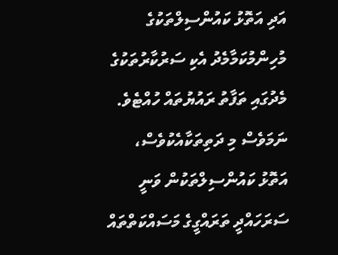އަދި އަތޮޅު ކައުންސިލްތަކުގެ މުހިންމުކަމާމެދު އެކި ސަރުކާރުތަކުގެ މެދުގައި ތަފާތު ރައުޔުތައް ހުއްޓެވެ. ނަމަވެސް މި ދަތިތަކާއެކުވެސް، އަތޮޅު ކައުންސިލްތަކުން ވަނީ ސަރަހައްދީ ތަރައްގީގެ މަސައްކަތްތައް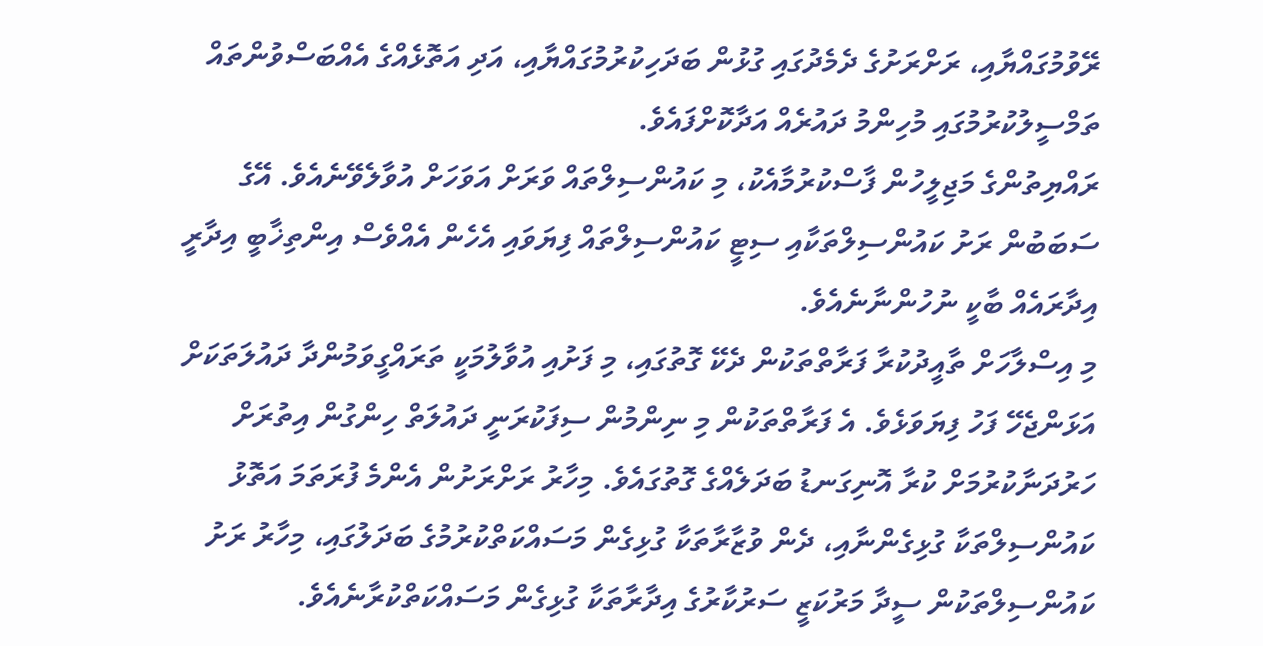ރޭވުމުގައްޔާއި، ރަށްރަށުގެ ދެމެދުގައި ގުޅުން ބަދަހިކުރުމުގައްޔާއި، އަދި އަތޮޅެއްގެ އެއްބަސްވުންތައް ތަމްސީލުކުރުމުގައި މުހިންމު ދައުރެއް އަދާކޮށްފައެވެ.
ރައްޔިތުންގެ މަޖިލީހުން ފާސްކުރުމާއެކު، މި ކައުންސިލްތައް ވަރަށް އަވަހަށް އުވާލެވޭނެއެވެ. އޭގެ ސަބަބުން ރަށު ކައުންސިލްތަކާއި ސިޓީ ކައުންސިލްތައް ފިޔަވައި އެހެން އެއްވެސް އިންތިޚާބީ އިދާރީ އިދާރައެއް ބާކީ ނުހުންނާނެއެވެ.
މި އިސްލާހަށް ތާއީދުކުރާ ފަރާތްތަކުން ދެކޭ ގޮތުގައި، މި ފަށުއި އުވާލުމަކީ ތަރައްގީވަމުންދާ ދައުލަތަކަށް އަޅަންޖެހޭ ފަހު ފިޔަވަޅެވެ. އެ ފަރާތްތަކުން މި ނިންމުން ސިފަކުރަނީ ދައުލަތް ހިންގުން އިތުރަށް ހަރުދަނާކުރުމަށް ކުރާ އޮނިގަނޑު ބަދަލެއްގެ ގޮތުގައެވެ. މިހާރު ރަށްރަށުން އެންމެ ފުރަތަމަ އަތޮޅު ކައުންސިލްތަކާ ގުޅިގެންނާއި، ދެން ވުޒާރާތަކާ ގުޅިގެން މަސައްކަތްކުރުމުގެ ބަދަލުގައި، މިހާރު ރަށު ކައުންސިލްތަކުން ސީދާ މަރުކަޒީ ސަރުކާރުގެ އިދާރާތަކާ ގުޅިގެން މަސައްކަތްކުރާނެއެވެ.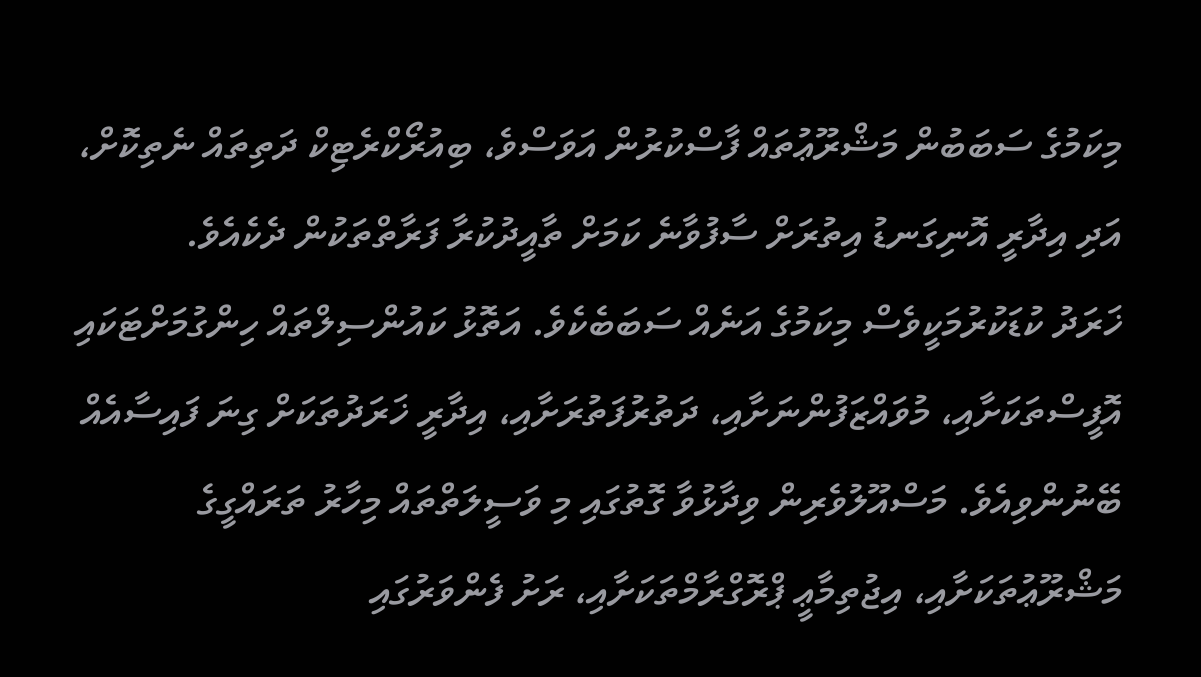މިކަމުގެ ސަބަބުން މަޝްރޫޢުތައް ފާސްކުރުން އަވަސްވެ، ބިއުރޯކްރެޓިކް ދަތިތައް ނެތިކޮށް، އަދި އިދާރީ އޮނިގަނޑު އިތުރަށް ސާފުވާނެ ކަމަށް ތާއީދުކުރާ ފަރާތްތަކުން ދެކެއެވެ.
ޚަރަދު ކުޑަކުރުމަކީވެސް މިކަމުގެ އަނެއް ސަބަބެކެވެ. އަތޮޅު ކައުންސިލްތައް ހިންގުމަށްޓަކައި އޮފީސްތަކަށާއި، މުވައްޒަފުންނަށާއި، ދަތުރުފަތުރަށާއި، އިދާރީ ޚަރަދުތަކަށް ގިނަ ފައިސާއެއް ބޭނުންވިއެވެ. މަސްއޫލުވެރިން ވިދާޅުވާ ގޮތުގައި މި ވަސީލަތްތައް މިހާރު ތަރައްގީގެ މަޝްރޫޢުތަކަށާއި، އިޖުތިމާޢީ ޕްރޮގްރާމްތަކަށާއި، ރަށު ފެންވަރުގައި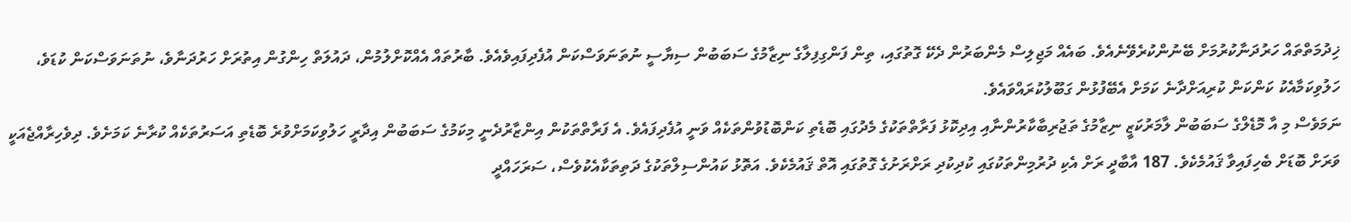ޚިދުމަތްތައް ހަރުދަނާކުރުމަށް ބޭނުންކުރެވޭނެއެވެ. ބައެއް މަޖިލިސް މެންބަރުން ދެކޭ ގޮތުގައި، ތިން ފަންގިފިލާގެ ނިޒާމުގެ ސަބަބުން ސިޔާސީ ނުތަނަވަސްކަން އުފެދިފައިވެއެވެ. ބާރުތައް އެއްކޮށްލުމުން، ދައުލަތް ހިންގުން އިތުރަށް ހަރުދަނާވެ، ނުތަނަވަސްކަން ކުޑަވެ، ހަލުވިކަމާއެކު ކަންކަން ކުރިއަށްދާނެ ކަމަށް އެބޭފުޅުން ގަބޫލުކުރައްވައެވެ.
ނަމަވެސް މި އާ މޮޑެލްގެ ސަބަބުން ލާމަރުކަޒީ ނިޒާމުގެ ތަޖުރިބާކާރުންނާއި އިދިކޮޅު ފަރާތްތަކުގެ މެދުގައި ބޮޑެތި ކަންބޮޑުވުންތަކެއް ވަނީ އުފެދިފައެވެ. އެ ފަރާތްތަކުން އިންޒާރުދެނީ މިކަމުގެ ސަބަބުން އިދާރީ ހަލުވިކަމަށްވުރެ ބޮޑެތި އަސަރުތަކެއް ކުރާނެ ކަމަށެވެ. ދިވެހިރާއްޖެއަކީ ވަރަށް ބޮޑަށް ބެހިފައިވާ ޤައުމެކެވެ. 187 އާބާދީ ރަށް އެކި ދުރުމިންތަކުގައި ކުދިކުދި ރަށްރަށުގެ ގޮތުގައި އޮތް ޤައުމެކެވެ. އަތޮޅު ކައުންސިލްތަކުގެ ދަތިތަކާއެކުވެސް، ސަރަހައްދީ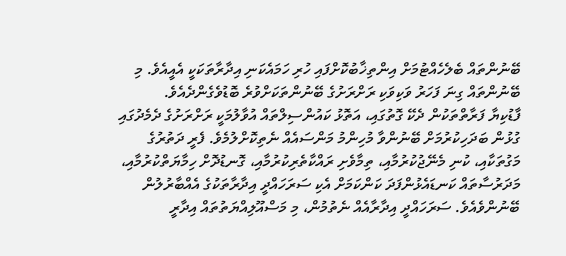ބޭނުންތައް ބެލެހެއްޓުމަށް އިންތިޚާބުކޮށްފައި ހުރި ހަމައެކަނި އިދާރާތަކަކީ އެއީއެވެ. މި ބޭނުންތައް ގިނަ ފަހަރު ވަކިވަކި ރަށްރަށުގެ ބޭނުންތަކަށްވުރެ ބޮޑުވެގެންދެއެވެ.
ފާޑުކިޔާ ފަރާތްތަކުން ދެކޭ ގޮތުގައި، އަތޮޅު ކައުންސިލްތައް އުވާލުމަކީ ރަށްރަށުގެ ދެމެދުގައި ގުޅުން ބަދަހިކުރުމަށް ބޭނުންވާ މުހިންމު މަންސައެއް ނެތިކޮށްލުމެވެ. ފެރީ ދަތުރުގެ މަގުތަކާއި، ކުނި މެނޭޖުކުރުމާއި، ތިމާވެށި ރައްކާތެރިކުރުމާއި، ގޮނޑުދޮށް ހިމާޔަތްކުރުމާއި، މަދަރުސާތައް ކަނޑައެޅުންފަދަ ކަންކަމަށް އެކި ސަރަހައްދީ އިދާރާތަކުގެ އެއްބާރުލުން ބޭނުންވެއެވެ. ސަރަހައްދީ އިދާރާއެއް ނެތުމުން، މި މަސްއޫލިއްޔަތުތައް އިދާރީ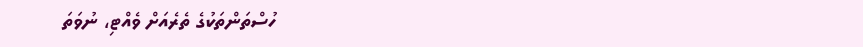ހުސްތަންތަކުގެ ތެރެއަށް ވެއްޓި، ނުވަތަ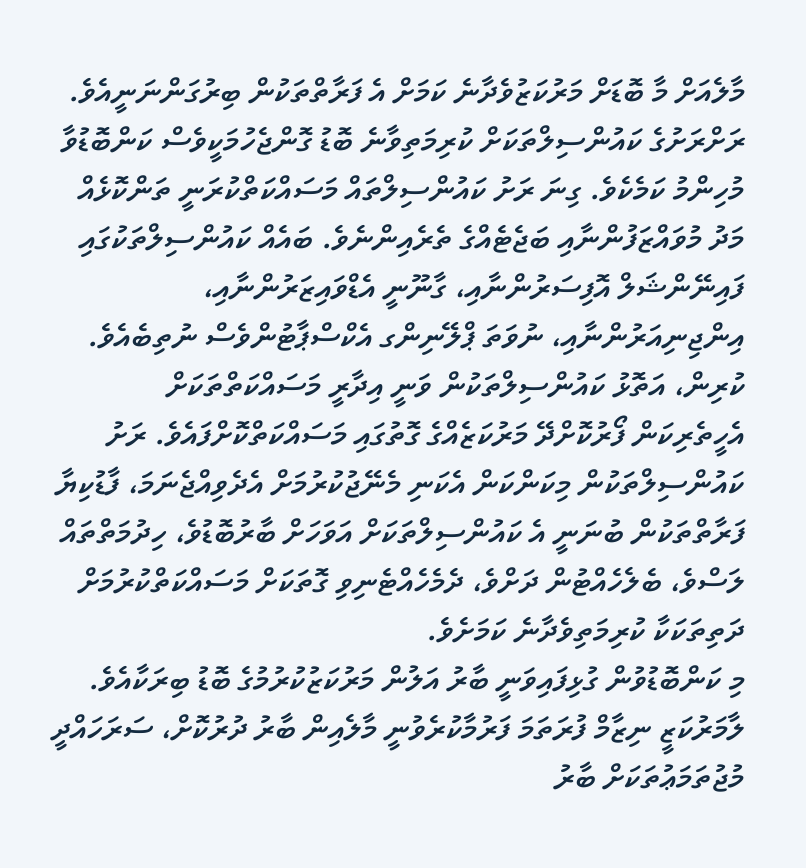މާލެއަށް މާ ބޮޑަށް މަރުކަޒުވެދާނެ ކަމަށް އެ ފަރާތްތަކުން ބިރުގަންނަނީއެވެ.
ރަށްރަށުގެ ކައުންސިލްތަކަށް ކުރިމަތިވާނެ ބޮޑު ގޮންޖެހުމަކީވެސް ކަންބޮޑުވާ މުހިންމު ކަމެކެވެ. ގިނަ ރަށު ކައުންސިލްތައް މަސައްކަތްކުރަނީ ތަންކޮޅެއް މަދު މުވައްޒަފުންނާއި ބަޖެޓެއްގެ ތެރެއިންނެވެ. ބައެއް ކައުންސިލްތަކުގައި ފައިނޭންޝަލް އޮފިސަރުންނާއި، ގާނޫނީ އެޑްވައިޒަރުންނާއި، އިންޖިނިއަރުންނާއި، ނުވަތަ ޕްލޭނިންގ އެކްސްޕާޓުންވެސް ނުތިބެއެވެ. ކުރިން، އަތޮޅު ކައުންސިލްތަކުން ވަނީ އިދާރީ މަސައްކަތްތަކަށް އެހީތެރިކަން ފޯރުކޮށްދޭ މަރުކަޒެއްގެ ގޮތުގައި މަސައްކަތްކޮށްފައެވެ. ރަށު ކައުންސިލްތަކުން މިކަންކަން އެކަނި މެނޭޖުކުރުމަށް އެދެވިއްޖެނަމަ، ފާޑުކިޔާ ފަރާތްތަކުން ބުނަނީ އެ ކައުންސިލްތަކަށް އަވަހަށް ބާރުބޮޑުވެ، ހިދުމަތްތައް ލަސްވެ، ބެލެހެއްޓުން ދަށްވެ، ދެމެހެއްޓެނިވި ގޮތަކަށް މަސައްކަތްކުރުމަށް ދަތިތަކަކާ ކުރިމަތިވެދާނެ ކަމަށެވެ.
މި ކަންބޮޑުވުން ގުޅިފައިވަނީ ބާރު އަލުން މަރުކަޒުކުރުމުގެ ބޮޑު ބިރަކާއެވެ. ލާމަރުކަޒީ ނިޒާމް ފުރަތަމަ ފަރުމާކުރެވުނީ މާލެއިން ބާރު ދުރުކޮށް، ސަރަހައްދީ މުޖުތަމަޢުތަކަށް ބާރު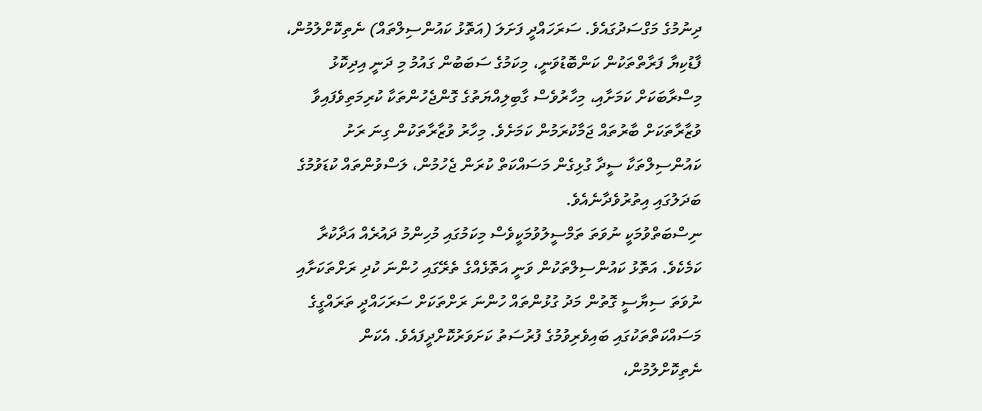ދިނުމުގެ މަގްސަދުގައެވެ. ސަރަހައްދީ ފަށަލަ (އަތޮޅު ކައުންސިލްތައް) ނެތިކޮށްލުމުން، ފާޑުކިޔާ ފަރާތްތަކުން ކަންބޮޑުވަނީ، މިކަމުގެ ސަބަބުން ގައުމު މި ދަނީ އިދިކޮޅު މިސްރާބަކަށް ކަމަށާއި، މިހާރުވެސް ގާބިލިއްޔަތުގެ ގޮންޖެހުންތަކާ ކުރިމަތިވެފައިވާ ވުޒާރާތަކަށް ބާރުތައް ޖަމާކުރަމުން ކަމަށެވެ. މިހާރު ވުޒާރާތަކުން ގިނަ ރަށު ކައުންސިލްތަކާ ސީދާ ގުޅިގެން މަސައްކަތް ކުރަން ޖެހުމުން، ލަސްވުންތައް ކުޑަވުމުގެ ބަދަލުގައި އިތުރުވެދާނެއެވެ.
ނިސްބަތްވުމަކީ ނުވަތަ ތަމްސީލުވުމަކީވެސް މިކަމުގައި މުހިންމު ދައުރެއް އަދާކުރާ ކަމެކެވެ. އަތޮޅު ކައުންސިލްތަކުން ވަނީ އަތޮޅެއްގެ ތެރޭގައި ހުންނަ ކުދި ރަށްތަކަށާއި ނުވަތަ ސިޔާސީ ގޮތުން މަދު ގުޅުންތައް ހުންނަ ރަށްތަކަށް ސަރަހައްދީ ތަރައްގީގެ މަސައްކަތްތަކުގައި ބައިވެރިވުމުގެ ފުރުސަތު ކަށަވަރުކޮށްދީފައެވެ. އެކަން ނެތިކޮށްލުމުން،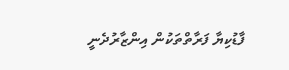ފާޑުކިޔާ ފަރާތްތަކުން އިންޒާރުދެނީ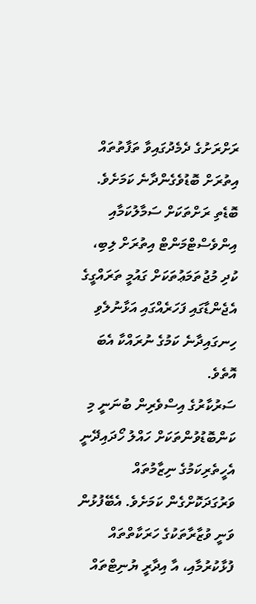ރަށްރަށުގެ ދެމެދުގައިވާ ތަފާތުތައް އިތުރަށް ބޮޑުވެގެންދާނެ ކަމަށެވެ. ބޮޑެތި ރަށްތަކަށް ސަމާލުކަމާއި އިންވެސްޓްމަންޓް އިތުރަށް ލިބި، ކުދި މުޖުތަމަޢުތަކަށް ގައުމީ ތަރައްގީގެ އެޖެންޑާގައި ފަހަރެއްގައި އަޅާނުލެވި ހިނގައިދާނެ ކަމުގެ ނުރައްކާ އެބަ އޮތެވެ.
ސަރުކާރުގެ އިސްވެރިން ބުނަނީ މި ކަންބޮޑުވުންތަކަށް ހައްލު ހޯދައިދޭނީ އެހީތެރިކަމުގެ ނިޒާމުތައް ވަރުގަދަކޮށްގެން ކަމަށެވެ. އެބޭފުޅުން ވަނީ ވުޒާރާތަކުގެ ހަރަކާތްތައް ފުޅާކުރުމާއި، އާ އިދާރީ ޔުނިޓްތައް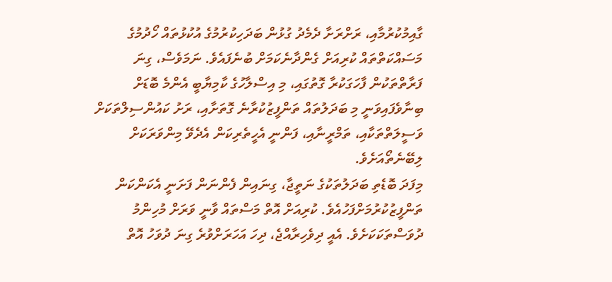ގާއިމުކުރުމާއި، ރަށްރަށާ ދެމެދު ގުޅުން ބަދަހިކުރުމުގެ އުކުޅުތައް ހޯދުމުގެ މަސައްކަތްތައް ކުރިއަށް ގެންދާނެކަމަށް ބުނެފައެވެ. ނަމަވެސް، ގިނަ ފަރާތްތަކުން ފާހަގަކުރާ ގޮތުގައި، މި އިސްލާހުގެ ކާމިޔާބީ އެންމެ ބޮޑަށް ބިނާވެފައިވަނީ މި ބަދަލުތައް ތަންފީޒުކުރާނެ ގޮތަށާއި، ރަށު ކައުންސިލްތަކަށް ވަސީލަތްތަކާއި، ތަމްރީނާއި، ފަންނީ އެހީތެރިކަން އެދެވޭ މިންވަރަކަށް ލިބޭނެތޯއަށެވެ.
މިފަދަ ބޮޑެތި ބަދަލުތަކުގެ ނަތީޖާ، ގިނައިން ފެންނަން ފަށަނީ އެކަންކަން ތަންފީޒުކުރުމަށްފަހުއެވެ. ކުރިއަށް އޮތް މަސްތައް ވާނީ ވަރަށް މުހިންމު ދުވަސްތަކަކަށެވެ. އެއީ ދިވެހިރާއްޖެ، ދިހަ އަހަރަށްވުރެ ގިނަ ދުވަހު އޮތް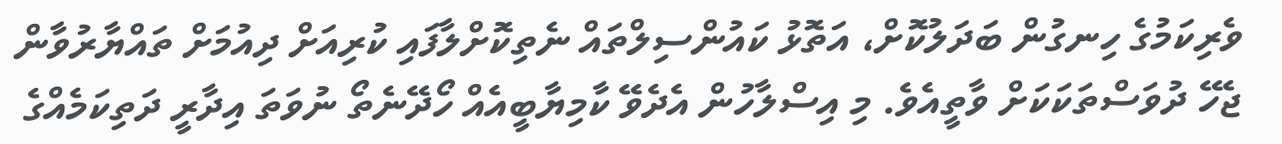ވެރިކަމުގެ ހިނގުން ބަދަލުކޮށް، އަތޮޅު ކައުންސިލްތައް ނެތިކޮށްލާފައި ކުރިއަށް ދިއުމަށް ތައްޔާރުވާން ޖެހޭ ދުވަސްތަކަކަށް ވާތީއެވެ. މި އިސްލާހުން އެދެވޭ ކާމިޔާބީއެއް ހޯދޭނެތޯ ނުވަތަ އިދާރީ ދަތިކަމެއްގެ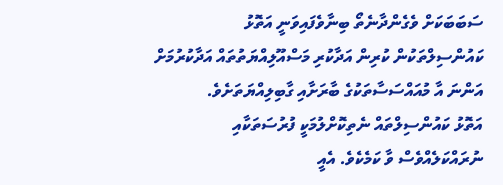ސަބަބަކަށް ވެގެންދާނެތޯ ބިނާވެފައިވަނީ އަތޮޅު ކައުންސިލްތަކުން ކުރިން އަދާކުރި މަސްއޫލިއްޔަތުތައް އަދާކުރުމަށް އަންނަ އާ މުއައްސަސާތަކުގެ ބާރަށާއި ގާބިލިއްޔަތަށެވެ.
އަތޮޅު ކައުންސިލްތައް ނެތިކޮށްލުމަކީ ފުރުސަތަކާއި ނުރައްކަލެއްވެސް ވާ ކަމެކެވެ. އެއީ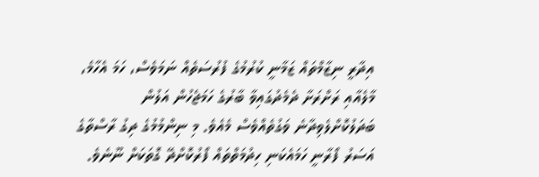އިދާރީ ނިޒާމްތައް ޒަމާނީ ކުރުމުގެ ފުރުސަތެއް ނަމަވެސް، ހަމަ އެހާމެ، މާލެއާއި ރަށްރަށާ ދެމެދުގައިވާ ބާރުގެ ހަމަޖެހުން އަލުން ބަދަލުކޮށްލެވިދާނެ ވަގުތެއްވެސް މެއެވެ. މި ނިންމުމުގެ ދިގު ރާސްތާގެ އަސަރު ފޯރާނީ ހަމައެކަނި ހިދުމަތްތައް ފޯރުކޮށްދޭ ގޮތަކަށް ނޫނެވެ.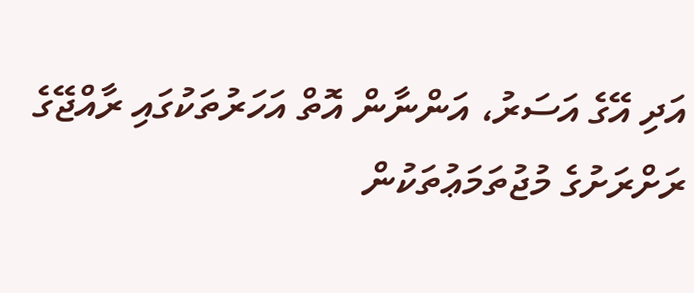އަދި އޭގެ އަސަރު، އަންނާން އޮތް އަހަރުތަކުގައި ރާއްޖޭގެ ރަށްރަށުގެ މުޖުތަމަޢުތަކުން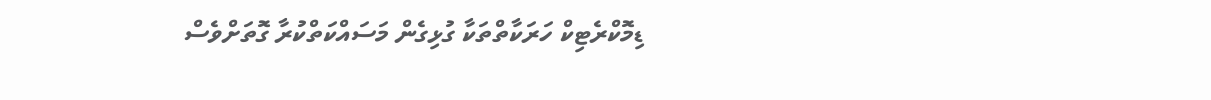ޑިމޮކްރެޓިކް ހަރަކާތްތަކާ ގުޅިގެން މަސައްކަތްކުރާ ގޮތަށްވެސް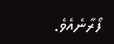ފޯރާނެއެވެ.